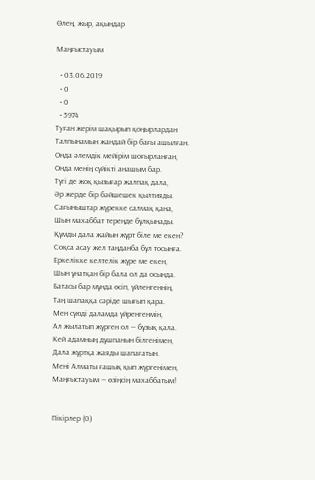Өлең, жыр, ақындар

Маңғыстауым

  • 03.06.2019
  • 0
  • 0
  • 5974
Туған жерім шақырып қоңырлардан
Талпынамын жандай бір бағы ашылған.
Онда әлемдік мейірім шоғырланған,
Онда менің сүйікті анашым бар.
Түгі де жоқ қызығар жалпақ дала,
Әр жерде бір бәйшешек қылтияды.
Сағыныштар жүрекке салмақ қана,
Шын махаббат тереңде бұлқынады.
Құмды дала жайын жұрт біле ме екен?
Соқса асау жел таңданба бұл тосынға.
Еркелікке келтелік жүре ме екен,
Шын ұнатқан бір бала ол да осында.
Батасы бар мұнда өсіп, үйленгеннің,
Таң шапаққа сәріде шығып қара.
Мен сүюді даламда үйренгенмін,
Ал жылатып жүрген ол — бұзық қала.
Кей адамның дұшпанын білгенімен,
Дала жұртқа жаяды шапағатын.
Мені Алматы ғашық қып жүргенімен,
Маңғыстауым — өзіңсің махаббатым!


Пікірлер (0)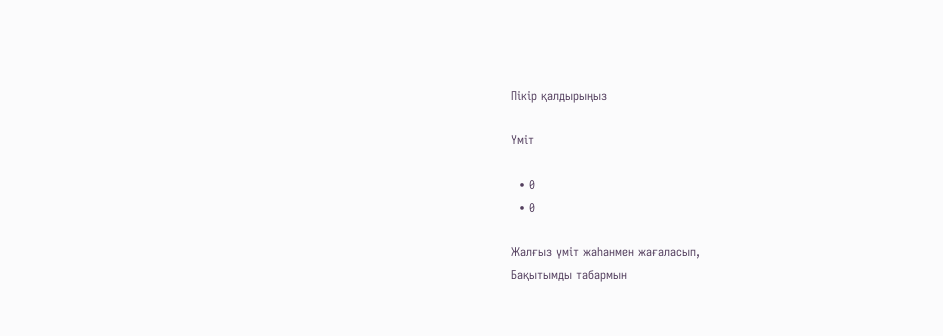Пікір қалдырыңыз

Үміт

  • 0
  • 0

Жалғыз үміт жаһанмен жағаласып,
Бақытымды табармын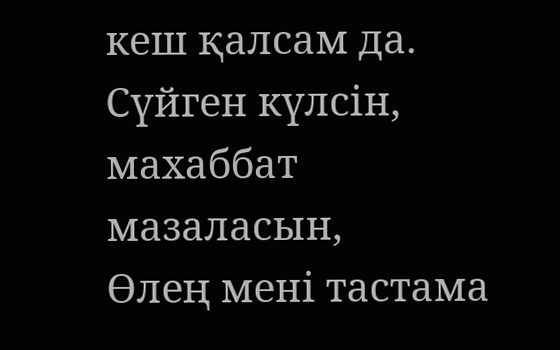кеш қалсам да.
Сүйген күлсін, махаббат мазаласын,
Өлең мені тастама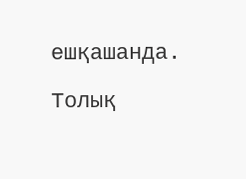ешқашанда.

Толық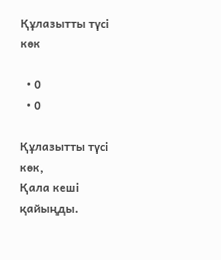Құлазытты түсі көк

  • 0
  • 0

Құлазытты түсі көк,
Қала кеші қайыңды.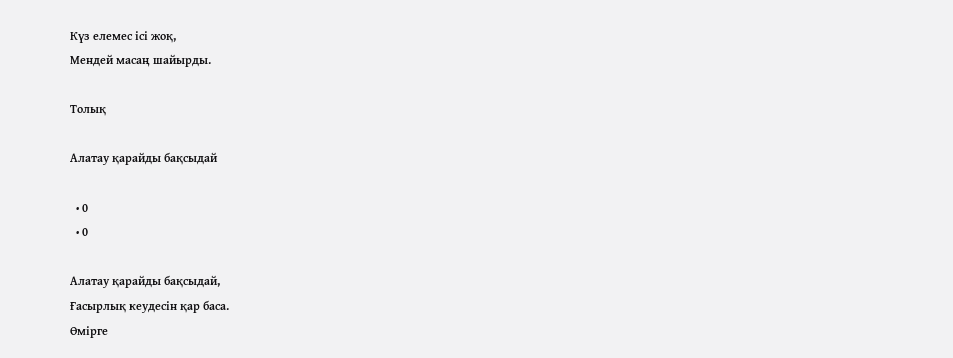Күз елемес ісі жоқ,
Мендей масаң шайырды.

Толық

Алатау қарайды бақсыдай

  • 0
  • 0

Алатау қарайды бақсыдай,
Ғасырлық кеудесін қар баса.
Өмірге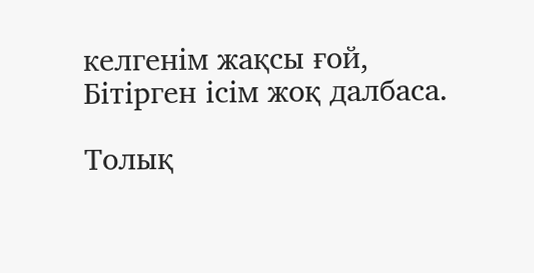келгенім жақсы ғой,
Бітірген ісім жоқ далбаса.

Толық